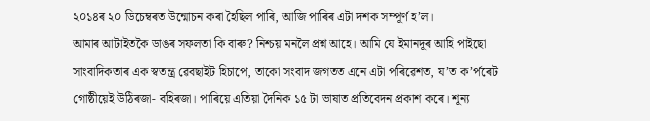২০১৪ৰ ২০ ডিচেম্বৰত উন্মোচন কৰা হৈছিল পাৰি, আজি পাৰিৰ এটা দশক সম্পূৰ্ণ হ’ল।
আমাৰ আটাইতকৈ ডাঙৰ সফলতা কি বাৰু? নিশ্চয় মনলৈ প্ৰশ্ন আহে। আমি যে ইমানদূৰ আহি পাইছো সাংবাদিকতাৰ এক স্বতন্ত্ৰ ৱেবছাইট হিচাপে, তাকো সংবাদ জগতত এনে এটা পৰিৱেশত, য’ত ক’ৰ্পৰেট গোষ্ঠীয়েই উঠিৰজা- বহিৰজা। পাৰিয়ে এতিয়া দৈনিক ১৫ টা ভাষাত প্ৰতিবেদন প্ৰকাশ কৰে। শূন্য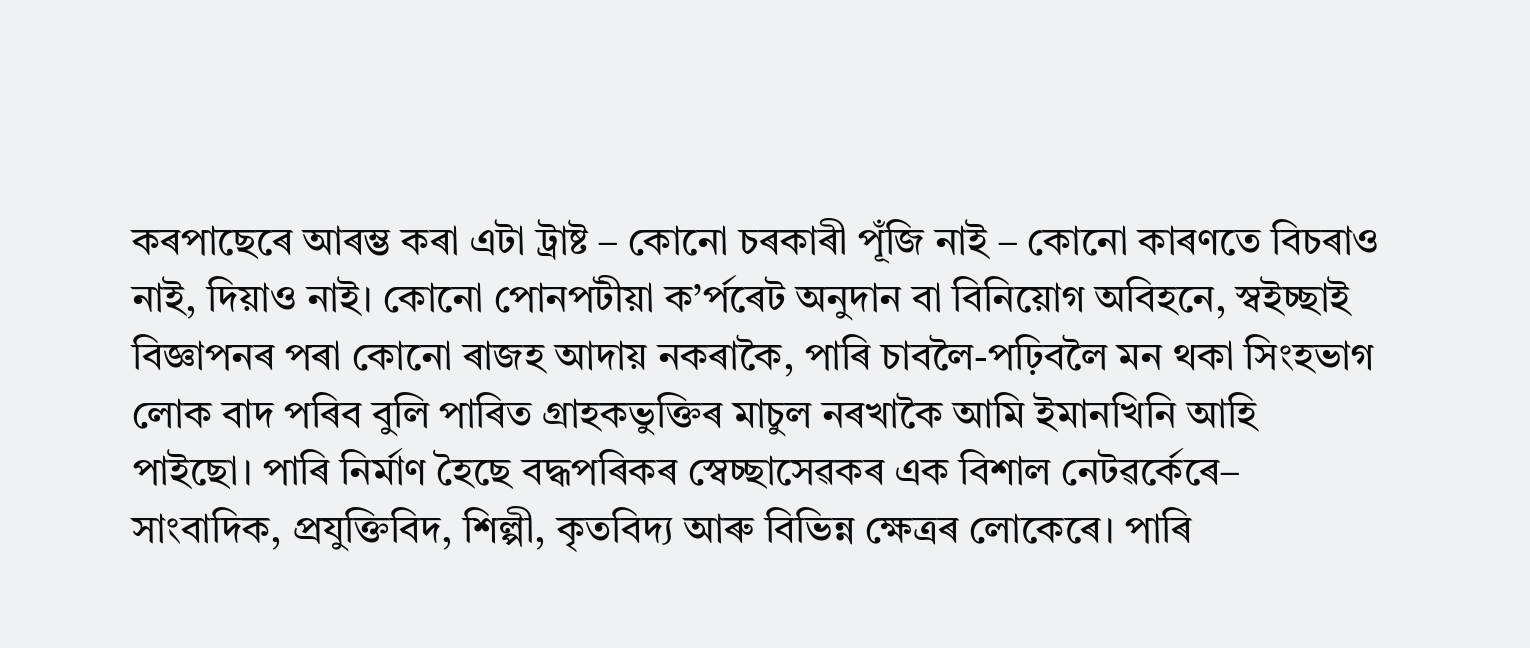কৰপাছেৰে আৰম্ভ কৰা এটা ট্ৰাষ্ট – কোনো চৰকাৰী পূঁজি নাই – কোনো কাৰণতে বিচৰাও নাই, দিয়াও নাই। কোনো পোনপটীয়া ক’ৰ্পৰেট অনুদান বা বিনিয়োগ অবিহনে, স্বইচ্ছাই বিজ্ঞাপনৰ পৰা কোনো ৰাজহ আদায় নকৰাকৈ, পাৰি চাবলৈ-পঢ়িবলৈ মন থকা সিংহভাগ লোক বাদ পৰিব বুলি পাৰিত গ্ৰাহকভুক্তিৰ মাচুল নৰখাকৈ আমি ইমানখিনি আহি পাইছো। পাৰি নিৰ্মাণ হৈছে বদ্ধপৰিকৰ স্বেচ্ছাসেৱকৰ এক বিশাল নেটৱৰ্কেৰে– সাংবাদিক, প্ৰযুক্তিবিদ, শিল্পী, কৃতবিদ্য আৰু বিভিন্ন ক্ষেত্ৰৰ লোকেৰে। পাৰি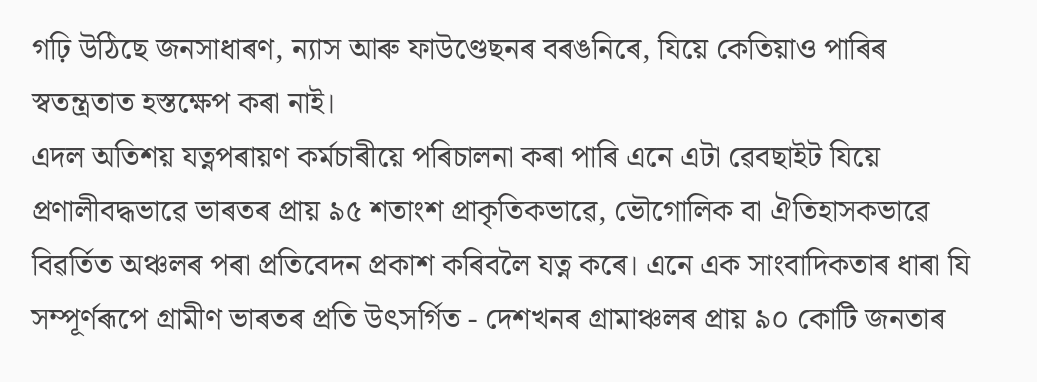গঢ়ি উঠিছে জনসাধাৰণ, ন্যাস আৰু ফাউণ্ডেছনৰ বৰঙনিৰে, যিয়ে কেতিয়াও পাৰিৰ স্বতন্ত্ৰতাত হস্তক্ষেপ কৰা নাই।
এদল অতিশয় যত্নপৰায়ণ কৰ্মচাৰীয়ে পৰিচালনা কৰা পাৰি এনে এটা ৱেবছাইট যিয়ে প্ৰণালীবদ্ধভাৱে ভাৰতৰ প্ৰায় ৯৫ শতাংশ প্ৰাকৃতিকভাৱে, ভৌগোলিক বা ঐতিহাসকভাৱে বিৱৰ্তিত অঞ্চলৰ পৰা প্ৰতিবেদন প্ৰকাশ কৰিবলৈ যত্ন কৰে। এনে এক সাংবাদিকতাৰ ধাৰা যি সম্পূৰ্ণৰূপে গ্ৰামীণ ভাৰতৰ প্ৰতি উৎসৰ্গিত - দেশখনৰ গ্ৰামাঞ্চলৰ প্ৰায় ৯০ কোটি জনতাৰ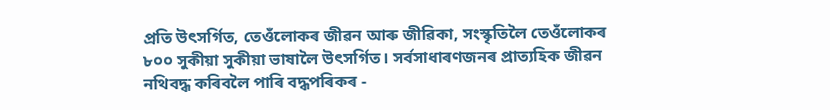প্ৰতি উৎসৰ্গিত, তেওঁলোকৰ জীৱন আৰু জীৱিকা, সংস্কৃতিলৈ তেওঁলোকৰ ৮০০ সুকীয়া সুকীয়া ভাষালৈ উৎসৰ্গিত। সৰ্বসাধাৰণজনৰ প্ৰাত্যহিক জীৱন নথিবদ্ধ কৰিবলৈ পাৰি বদ্ধপৰিকৰ -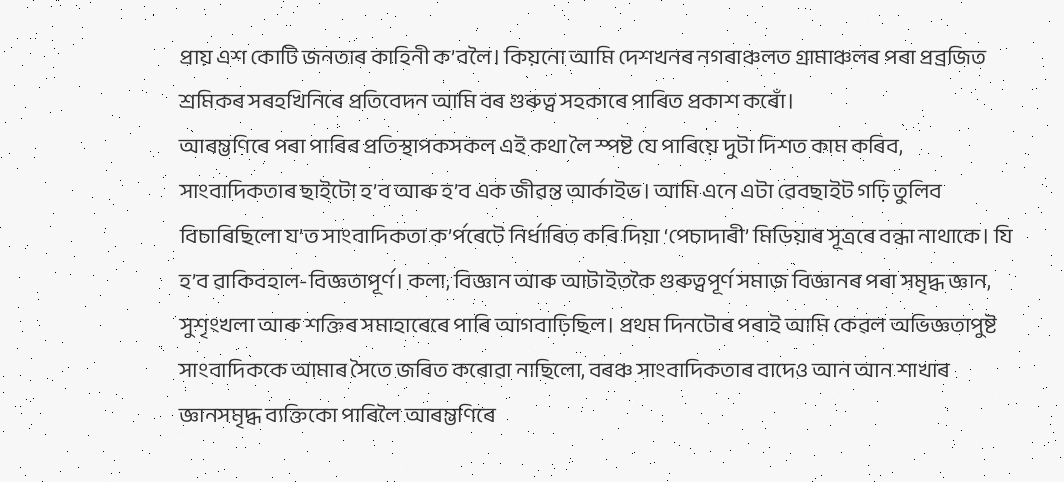প্ৰায় এশ কোটি জনতাৰ কাহিনী ক’বলৈ। কিয়নো আমি দেশখনৰ নগৰাঞ্চলত গ্ৰামাঞ্চলৰ পৰা প্ৰব্ৰজিত শ্ৰমিকৰ সৰহখিনিৰে প্ৰতিবেদন আমি বৰ গুৰুত্ব সহকাৰে পাৰিত প্ৰকাশ কৰোঁ।
আৰম্ভণিৰে পৰা পাৰিৰ প্ৰতিস্থাপকসকল এই কথা লৈ স্পষ্ট যে পাৰিয়ে দুটা দিশত কাম কৰিব, সাংবাদিকতাৰ ছাইটো হ’ব আৰু হ’ব এক জীৱন্ত আৰ্কাইভ। আমি এনে এটা ৱেবছাইট গঢ়ি তুলিব বিচাৰিছিলো য’ত সাংবাদিকতা ক’ৰ্পৰেটে নিৰ্ধাৰিত কৰি দিয়া ‘পেচাদাৰী’ মিডিয়াৰ সূত্ৰৰে বন্ধা নাথাকে। যি হ’ব ৱাকিবহাল-বিজ্ঞতাপূৰ্ণ। কলা, বিজ্ঞান আৰু আটাইতকৈ গুৰুত্বপূৰ্ণ সমাজ বিজ্ঞানৰ পৰা সমৃদ্ধ জ্ঞান, সুশৃংখলা আৰু শক্তিৰ সমাহাৰেৰে পাৰি আগবাঢ়িছিল। প্ৰথম দিনটোৰ পৰাই আমি কেৱল অভিজ্ঞতাপুষ্ট সাংবাদিককে আমাৰ সৈতে জৰিত কৰোৱা নাছিলো, বৰঞ্চ সাংবাদিকতাৰ বাদেও আন আন শাখাৰ জ্ঞানসমৃদ্ধ ব্যক্তিকো পাৰিলৈ আৰম্ভণিৰে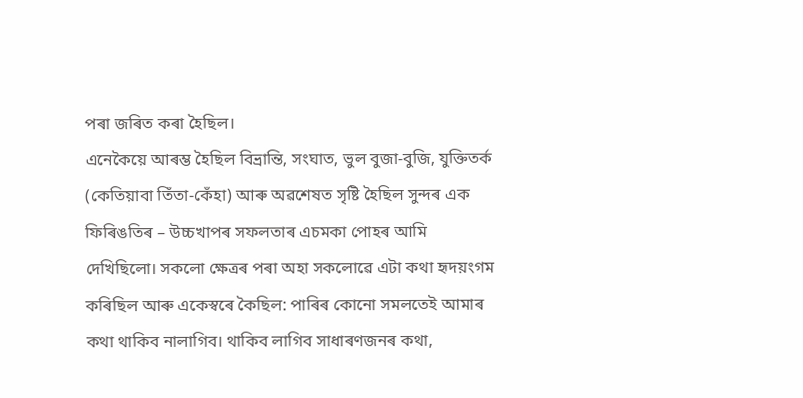পৰা জৰিত কৰা হৈছিল।
এনেকৈয়ে আৰম্ভ হৈছিল বিভ্ৰান্তি, সংঘাত, ভুল বুজা-বুজি, যুক্তিতৰ্ক (কেতিয়াবা তিঁতা-কেঁহা) আৰু অৱশেষত সৃষ্টি হৈছিল সুন্দৰ এক ফিৰিঙতিৰ – উচ্চখাপৰ সফলতাৰ এচমকা পোহৰ আমি দেখিছিলো। সকলো ক্ষেত্ৰৰ পৰা অহা সকলোৱে এটা কথা হৃদয়ংগম কৰিছিল আৰু একেস্বৰে কৈছিল: পাৰিৰ কোনো সমলতেই আমাৰ কথা থাকিব নালাগিব। থাকিব লাগিব সাধাৰণজনৰ কথা,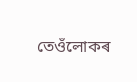তেওঁলোকৰ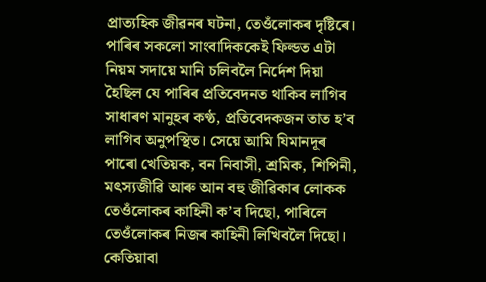প্ৰাত্যহিক জীৱনৰ ঘটনা, তেওঁলোকৰ দৃষ্টিৰে। পাৰিৰ সকলো সাংবাদিককেই ফিল্ডত এটা নিয়ম সদায়ে মানি চলিবলৈ নিৰ্দেশ দিয়া হৈছিল যে পাৰিৰ প্ৰতিবেদনত থাকিব লাগিব সাধাৰণ মানুহৰ কণ্ঠ, প্ৰতিবেদকজন তাত হ’ব লাগিব অনুপস্থিত। সেয়ে আমি যিমানদূৰ পাৰো খেতিয়ক, বন নিবাসী, শ্ৰমিক, শিপিনী, মৎস্যজীৱি আৰু আন বহু জীৱিকাৰ লোকক তেওঁলোকৰ কাহিনী ক’ব দিছো, পাৰিলে তেওঁলোকৰ নিজৰ কাহিনী লিখিবলৈ দিছো। কেতিয়াবা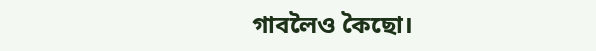গাবলৈও কৈছো।